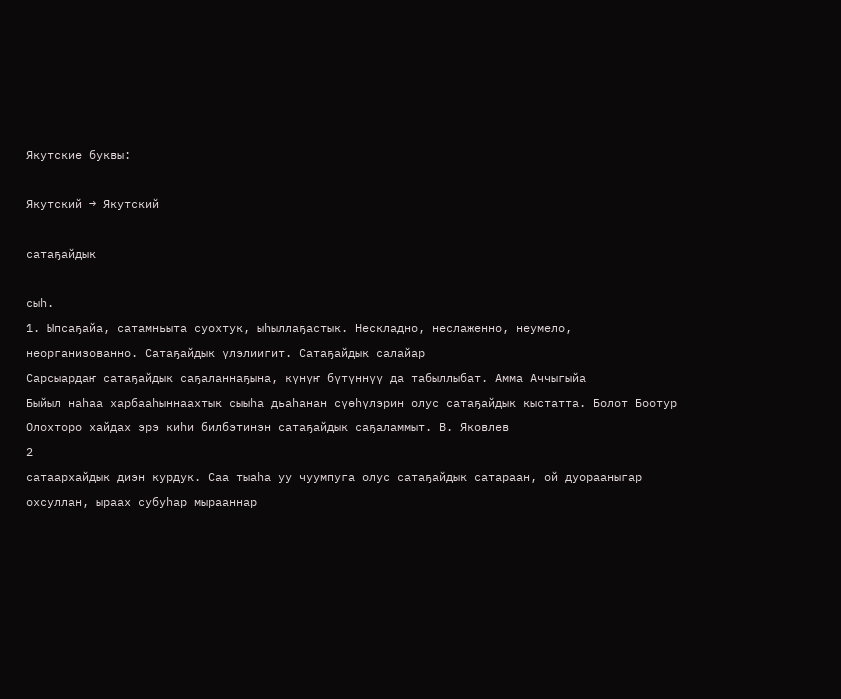Якутские буквы:

Якутский → Якутский

сатаҕайдык

сыһ.
1. Ыпсаҕайа, сатамньыта суохтук, ыһыллаҕастык. Нескладно, неслаженно, неумело, неорганизованно. Сатаҕайдык үлэлиигит. Сатаҕайдык салайар
Сарсыардаҥ сатаҕайдык саҕаланнаҕына, күнүҥ бүтүннүү да табыллыбат. Амма Аччыгыйа
Быйыл наһаа харбааһыннаахтык сыыһа дьаһанан сүөһүлэрин олус сатаҕайдык кыстатта. Болот Боотур
Олохторо хайдах эрэ киһи билбэтинэн сатаҕайдык саҕаламмыт. В. Яковлев
2
сатаархайдык диэн курдук. Саа тыаһа уу чуумпуга олус сатаҕайдык сатараан, ой дуорааныгар охсуллан, ыраах субуһар мырааннар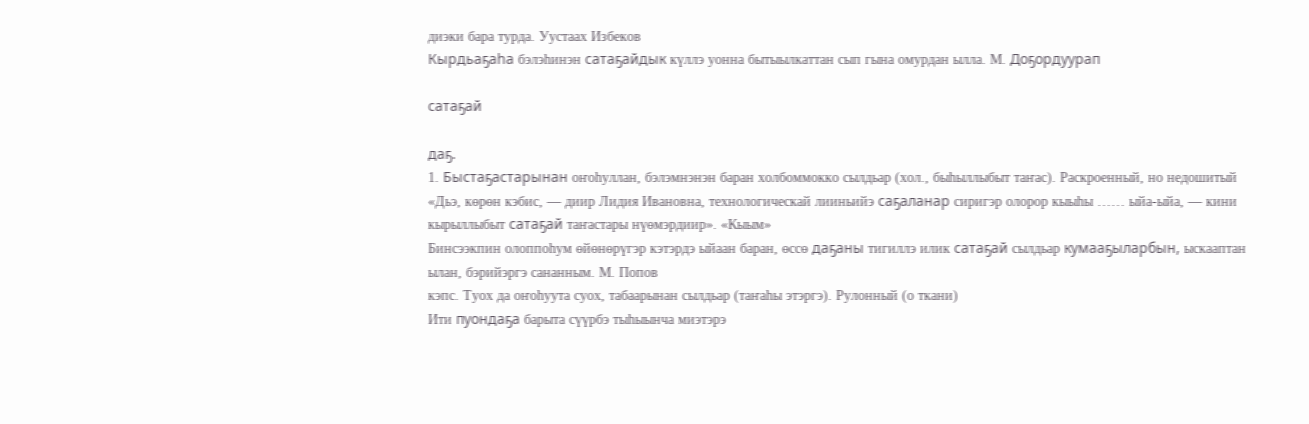диэки бара турда. Уустаах Избеков
Кырдьаҕаһа бэлэһинэн сатаҕайдык күллэ уонна бытыылкаттан сып гына омурдан ылла. М. Доҕордуурап

сатаҕай

даҕ.
1. Быстаҕастарынан оҥоһуллан, бэлэмнэнэн баран холбоммокко сылдьар (хол., быһыллыбыт таҥас). Раскроенный, но недошитый
«Дьэ, көрөн кэбис, — диир Лидия Ивановна, технологическай лииньийэ саҕаланар сиригэр олорор кыыһы …… ыйа-ыйа, — кини кырыллыбыт сатаҕай таҥастары нүөмэрдиир». «Кыым»
Бинсээкпин олоппоһум өйөнөрүгэр кэтэрдэ ыйаан баран, өссө даҕаны тигиллэ илик сатаҕай сылдьар кумааҕыларбын, ыскааптан ылан, бэрийэргэ сананным. М. Попов
кэпс. Туох да оҥоһуута суох, табаарынан сылдьар (таҥаһы этэргэ). Рулонный (о ткани)
Ити пуондаҕа барыта сүүрбэ тыһыынча миэтэрэ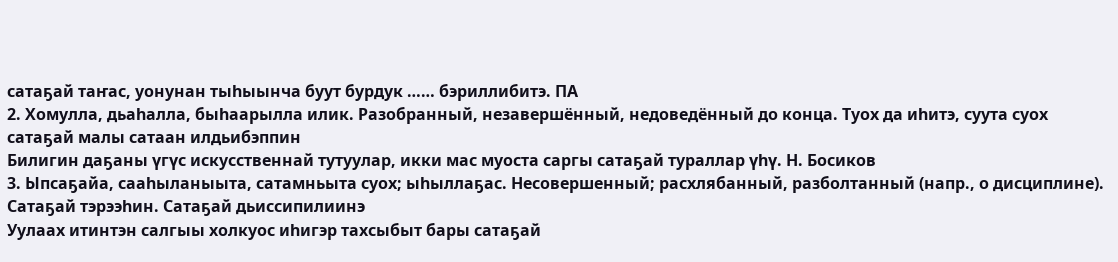сатаҕай таҥас, уонунан тыһыынча буут бурдук …… бэриллибитэ. ПА
2. Хомулла, дьаһалла, быһаарылла илик. Разобранный, незавершённый, недоведённый до конца. Туох да иһитэ, суута суох сатаҕай малы сатаан илдьибэппин
Билигин даҕаны үгүс искусственнай тутуулар, икки мас муоста саргы сатаҕай тураллар үһү. Н. Босиков
3. Ыпсаҕайа, сааһыланыыта, сатамньыта суох; ыһыллаҕас. Несовершенный; расхлябанный, разболтанный (напр., о дисциплине). Сатаҕай тэрээһин. Сатаҕай дьиссипилиинэ
Уулаах итинтэн салгыы холкуос иһигэр тахсыбыт бары сатаҕай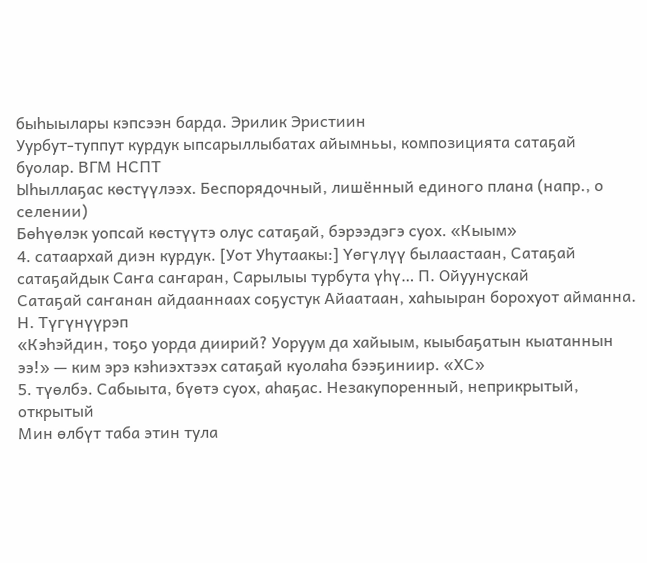быһыылары кэпсээн барда. Эрилик Эристиин
Уурбут-туппут курдук ыпсарыллыбатах айымньы, композицията сатаҕай буолар. ВГМ НСПТ
Ыһыллаҕас көстүүлээх. Беспорядочный, лишённый единого плана (напр., о селении)
Бөһүөлэк уопсай көстүүтэ олус сатаҕай, бэрээдэгэ суох. «Кыым»
4. сатаархай диэн курдук. [Уот Уһутаакы:] Үөгүлүү былаастаан, Сатаҕай сатаҕайдык Саҥа саҥаран, Сарылыы турбута үһү… П. Ойуунускай
Сатаҕай саҥанан айдааннаах соҕустук Айаатаан, хаһыыран борохуот айманна. Н. Түгүнүүрэп
«Кэһэйдин, тоҕо уорда диирий? Уоруум да хайыым, кыыбаҕатын кыатаннын ээ!» — ким эрэ кэһиэхтээх сатаҕай куолаһа бээҕиниир. «ХС»
5. түөлбэ. Сабыыта, бүөтэ суох, аһаҕас. Незакупоренный, неприкрытый, открытый
Мин өлбүт таба этин тула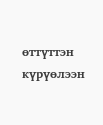өттүттэн күрүөлээн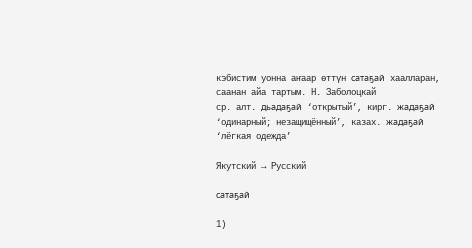кэбистим уонна аҥаар өттүн сатаҕай хаалларан, саанан айа тартым. Н. Заболоцкай
ср. алт. дьадаҕай ‘открытый’, кирг. жадаҕай ‘одинарный; незащищённый’, казах. жадаҕай ‘лёгкая одежда’

Якутский → Русский

сатаҕай

1)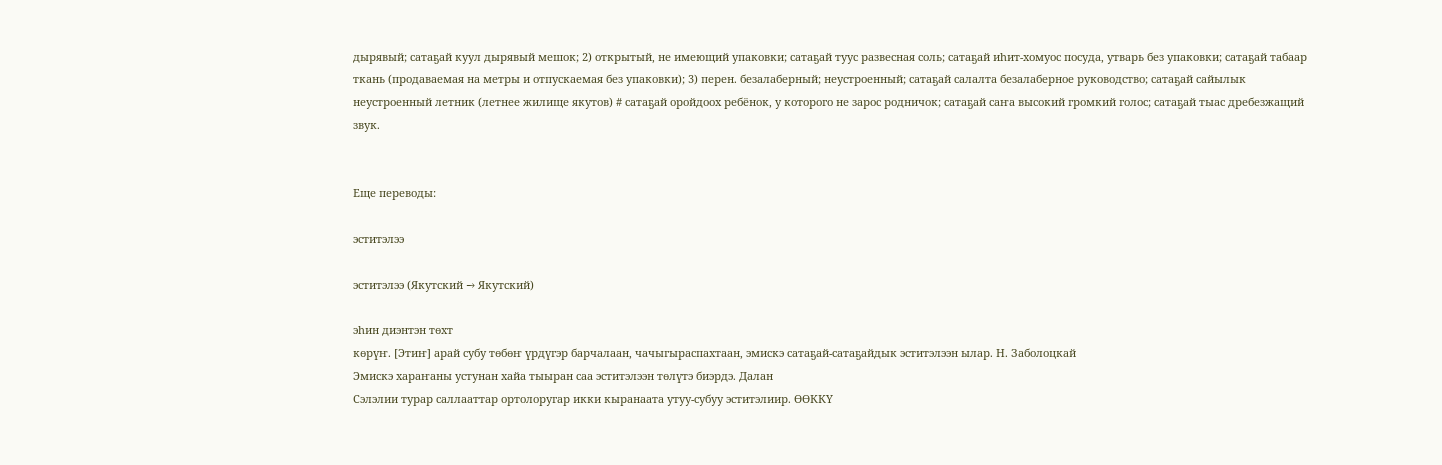дырявый; сатаҕай куул дырявый мешок; 2) открытый, не имеющий упаковки; сатаҕай туус развесная соль; сатаҕай иһит-хомуос посуда, утварь без упаковки; сатаҕай табаар ткань (продаваемая на метры и отпускаемая без упаковки); 3) перен. безалаберный; неустроенный; сатаҕай салалта безалаберное руководство; сатаҕай сайылык неустроенный летник (летнее жилище якутов) # сатаҕай оройдоох ребёнок, у которого не зарос родничок; сатаҕай саҥа высокий громкий голос; сатаҕай тыас дребезжащий звук.


Еще переводы:

эститэлээ

эститэлээ (Якутский → Якутский)

эһин диэнтэн төхт
көрүҥ. [Этиҥ] арай субу төбөҥ үрдүгэр барчалаан, чачыгыраспахтаан, эмискэ сатаҕай-сатаҕайдык эститэлээн ылар. Н. Заболоцкай
Эмискэ хараҥаны устунан хайа тыыран саа эститэлээн төлүтэ биэрдэ. Далан
Сэлэлии турар саллааттар ортолоругар икки кыранаата утуу-субуу эститэлиир. ӨӨККҮ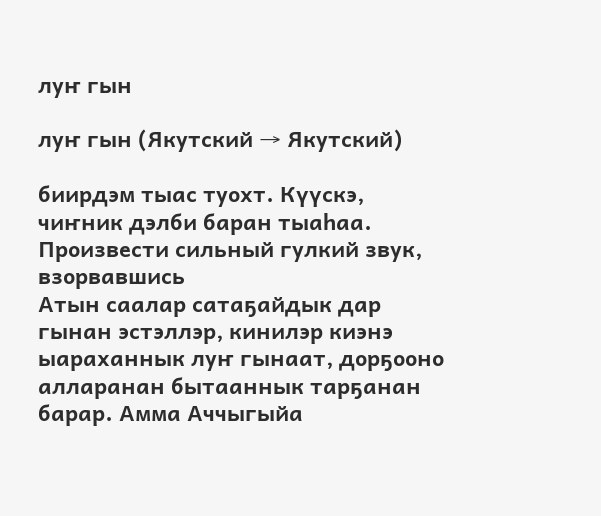луҥ гын

луҥ гын (Якутский → Якутский)

биирдэм тыас туохт. Күүскэ, чиҥник дэлби баран тыаһаа. Произвести сильный гулкий звук, взорвавшись
Атын саалар сатаҕайдык дар гынан эстэллэр, кинилэр киэнэ ыараханнык луҥ гынаат, дорҕооно алларанан бытааннык тарҕанан барар. Амма Аччыгыйа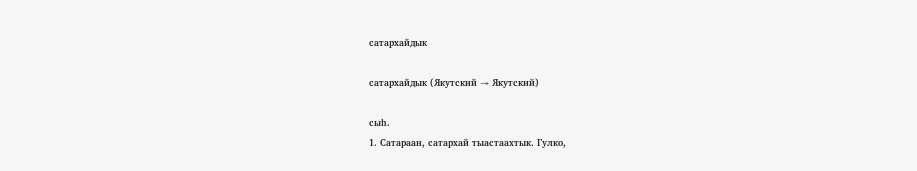сатархайдык

сатархайдык (Якутский → Якутский)

сыһ.
1. Сатараан, сатархай тыастаахтык. Гулко,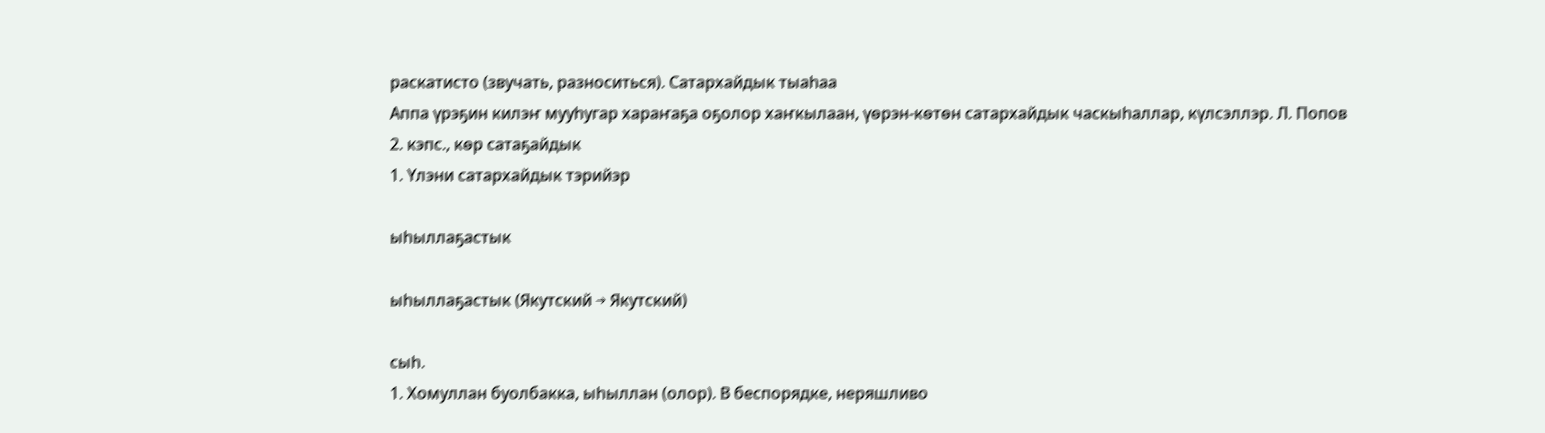раскатисто (звучать, разноситься). Сатархайдык тыаһаа
Аппа үрэҕин килэҥ мууһугар хараҥаҕа оҕолор хаҥкылаан, үөрэн-көтөн сатархайдык часкыһаллар, күлсэллэр. Л. Попов
2. кэпс., көр сатаҕайдык
1. Үлэни сатархайдык тэрийэр

ыһыллаҕастык

ыһыллаҕастык (Якутский → Якутский)

сыһ.
1. Хомуллан буолбакка, ыһыллан (олор). В беспорядке, неряшливо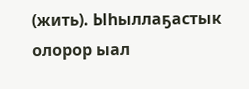(жить). Ыһыллаҕастык олорор ыал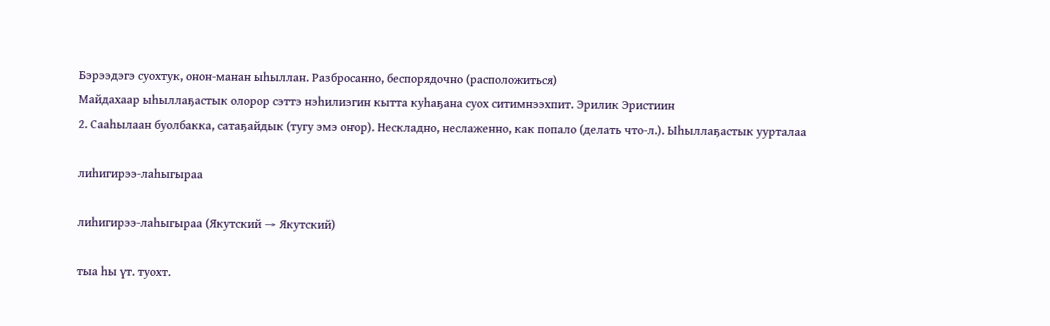Бэрээдэгэ суохтук, онон-манан ыһыллан. Разбросанно, беспорядочно (расположиться)
Майдахаар ыһыллаҕастык олорор сэттэ нэһилиэгин кытта куһаҕана суох ситимнээхпит. Эрилик Эристиин
2. Сааһылаан буолбакка, сатаҕайдык (тугу эмэ оҥор). Нескладно, неслаженно, как попало (делать что-л.). Ыһыллаҕастык уурталаа

лиһигирээ-лаһыгыраа

лиһигирээ-лаһыгыраа (Якутский → Якутский)

тыа һы үт. туохт.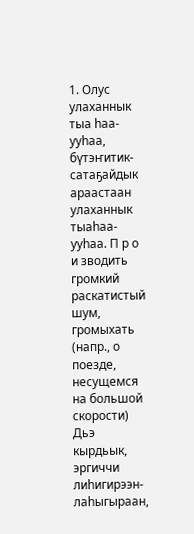1. Олус улаханнык тыа һаа-ууһаа, бүтэҥитик-сатаҕайдык араастаан улаханнык тыаһаа-ууһаа. П р о и зводить громкий раскатистый шум, громыхать (напр., о поезде, несущемся на большой скорости)
Дьэ кырдьык, эргиччи лиһигирээн-лаһыгыраан,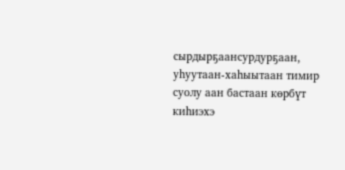сырдырҕаансурдурҕаан, уһуутаан-хаһыытаан тимир суолу аан бастаан көрбүт киһиэхэ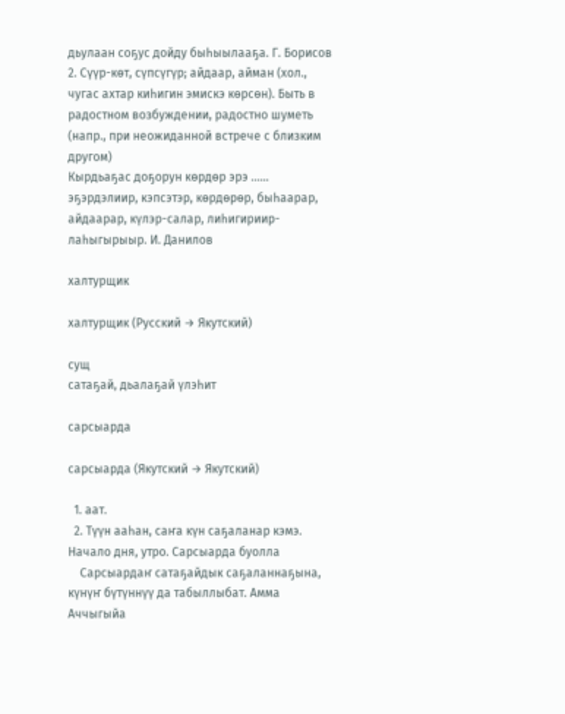дьулаан соҕус дойду быһыылааҕа. Г. Борисов
2. Сүүр-көт, сүпсүгүр; айдаар, айман (хол., чугас ахтар киһигин эмискэ көрсөн). Быть в радостном возбуждении, радостно шуметь (напр., при неожиданной встрече с близким другом)
Кырдьаҕас доҕорун көрдөр эрэ …… эҕэрдэлиир, кэпсэтэр, көрдөрөр, быһаарар, айдаарар, күлэр-салар, лиһигириир-лаһыгырыыр. И. Данилов

халтурщик

халтурщик (Русский → Якутский)

сущ
сатаҕай, дьалаҕай үлэһит

сарсыарда

сарсыарда (Якутский → Якутский)

  1. аат.
  2. Түүн ааһан, саҥа күн саҕаланар кэмэ. Начало дня, утро. Сарсыарда буолла
    Сарсыардаҥ сатаҕайдык саҕаланнаҕына, күнүҥ бүтүннүү да табыллыбат. Амма Аччыгыйа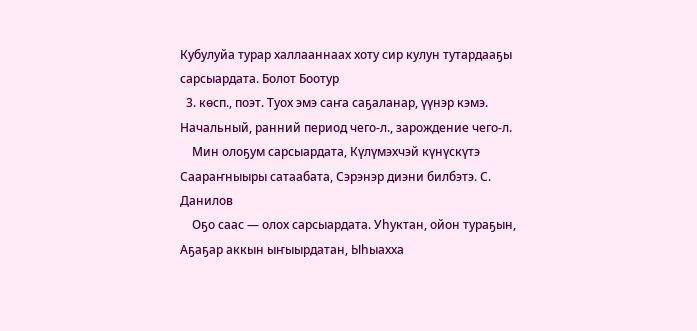Кубулуйа турар халлааннаах хоту сир кулун тутардааҕы сарсыардата. Болот Боотур
  3. көсп., поэт. Туох эмэ саҥа саҕаланар, үүнэр кэмэ. Начальный, ранний период чего-л., зарождение чего-л.
    Мин олоҕум сарсыардата, Күлүмэхчэй күнүскүтэ Саараҥныыры сатаабата, Сэрэнэр диэни билбэтэ. С. Данилов
    Оҕо саас — олох сарсыардата. Уһуктан, ойон тураҕын, Аҕаҕар аккын ыҥыырдатан, Ыһыахха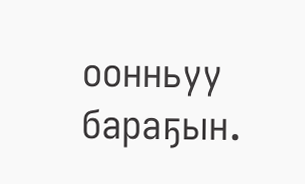оонньуу бараҕын.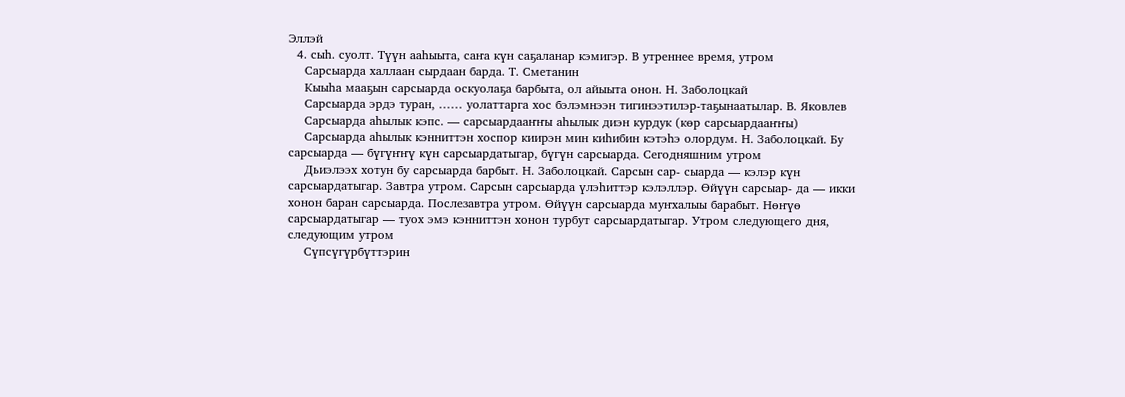Эллэй
  4. сыһ. суолт. Түүн ааһыыта, саҥа күн саҕаланар кэмигэр. В утреннее время, утром
    Сарсыарда халлаан сырдаан барда. Т. Сметанин
    Кыыһа мааҕын сарсыарда оскуолаҕа барбыта, ол айыыта онон. Н. Заболоцкай
    Сарсыарда эрдэ туран, …… уолаттарга хос бэлэмнээн тигинээтилэр-таҕынаатылар. В. Яковлев
    Сарсыарда аһылык кэпс. — сарсыардааҥҥы аһылык диэн курдук (көр сарсыардааҥҥы)
    Сарсыарда аһылык кэнниттэн хоспор киирэн мин киһибин кэтэһэ олордум. Н. Заболоцкай. Бу сарсыарда — бүгүҥҥү күн сарсыардатыгар, бүгүн сарсыарда. Сегодняшним утром
    Дьиэлээх хотун бу сарсыарда барбыт. Н. Заболоцкай. Сарсын сар- сыарда — кэлэр күн сарсыардатыгар. Завтра утром. Сарсын сарсыарда үлэһиттэр кэлэллэр. Өйүүн сарсыар- да — икки хонон баран сарсыарда. Послезавтра утром. Өйүүн сарсыарда муҥхалыы барабыт. Нөҥүө сарсыардатыгар — туох эмэ кэнниттэн хонон турбут сарсыардатыгар. Утром следующего дня, следующим утром
    Сүпсүгүрбүттэрин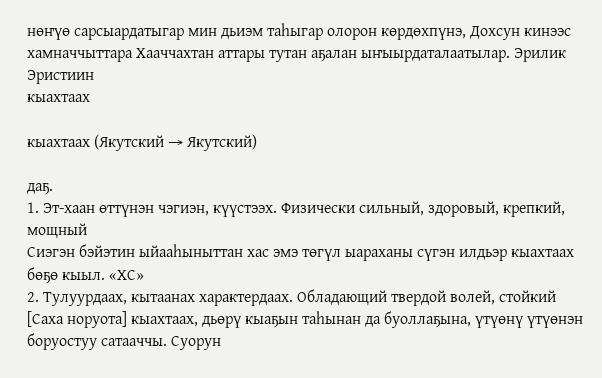нөҥүө сарсыардатыгар мин дьиэм таһыгар олорон көрдөхпүнэ, Дохсун кинээс хамначчыттара Хааччахтан аттары тутан аҕалан ыҥыырдаталаатылар. Эрилик Эристиин
кыахтаах

кыахтаах (Якутский → Якутский)

даҕ.
1. Эт-хаан өттүнэн чэгиэн, күүстээх. Физически сильный, здоровый, крепкий, мощный
Сиэгэн бэйэтин ыйааһыныттан хас эмэ төгүл ыараханы сүгэн илдьэр кыахтаах бөҕө кыыл. «ХС»
2. Тулуурдаах, кытаанах характердаах. Обладающий твердой волей, стойкий
[Саха норуота] кыахтаах, дьөрү кыаҕын таһынан да буоллаҕына, үтүөнү үтүөнэн боруостуу сатааччы. Суорун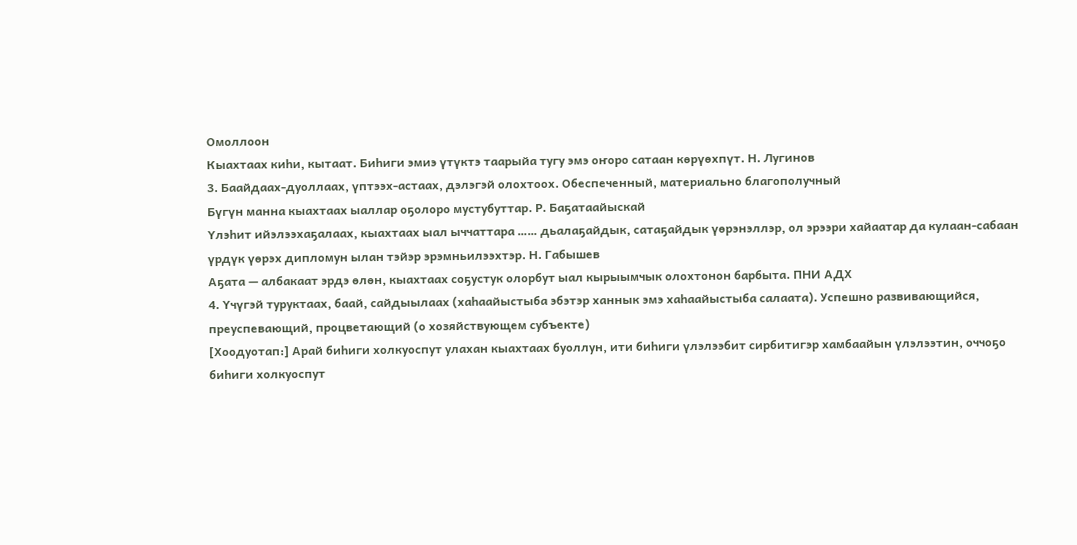Омоллоон
Кыахтаах киһи, кытаат. Биһиги эмиэ үтүктэ таарыйа тугу эмэ оҥоро сатаан көрүөхпүт. Н. Лугинов
3. Баайдаах-дуоллаах, үптээх-астаах, дэлэгэй олохтоох. Обеспеченный, материально благополучный
Бүгүн манна кыахтаах ыаллар оҕолоро мустубуттар. Р. Баҕатаайыскай
Үлэһит ийэлээхаҕалаах, кыахтаах ыал ыччаттара …… дьалаҕайдык, сатаҕайдык үөрэнэллэр, ол эрээри хайаатар да кулаан-сабаан үрдүк үөрэх дипломун ылан тэйэр эрэмньилээхтэр. Н. Габышев
Аҕата — албакаат эрдэ өлөн, кыахтаах соҕустук олорбут ыал кырыымчык олохтонон барбыта. ПНИ АДХ
4. Үчүгэй туруктаах, баай, сайдыылаах (хаһаайыстыба эбэтэр ханнык эмэ хаһаайыстыба салаата). Успешно развивающийся, преуспевающий, процветающий (о хозяйствующем субъекте)
[Хоодуотап:] Арай биһиги холкуоспут улахан кыахтаах буоллун, ити биһиги үлэлээбит сирбитигэр хамбаайын үлэлээтин, оччоҕо биһиги холкуоспут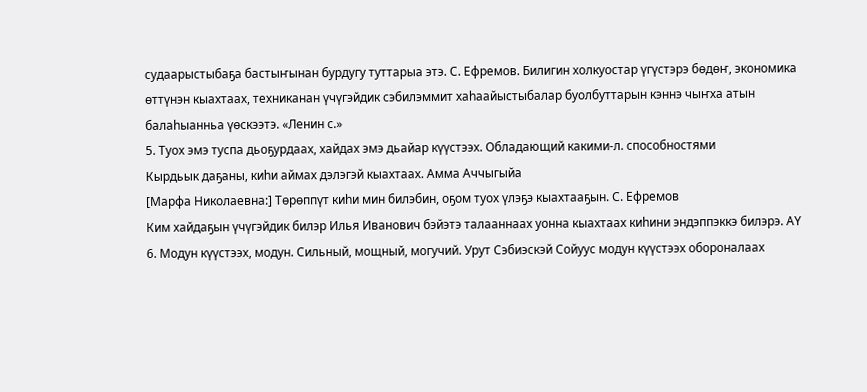судаарыстыбаҕа бастыҥынан бурдугу туттарыа этэ. С. Ефремов. Билигин холкуостар үгүстэрэ бөдөҥ, экономика өттүнэн кыахтаах, техниканан үчүгэйдик сэбилэммит хаһаайыстыбалар буолбуттарын кэннэ чыҥха атын балаһыанньа үөскээтэ. «Ленин с.»
5. Туох эмэ туспа дьоҕурдаах, хайдах эмэ дьайар күүстээх. Обладающий какими-л. способностями
Кырдьык даҕаны, киһи аймах дэлэгэй кыахтаах. Амма Аччыгыйа
[Марфа Николаевна:] Төрөппүт киһи мин билэбин, оҕом туох үлэҕэ кыахтааҕын. С. Ефремов
Ким хайдаҕын үчүгэйдик билэр Илья Иванович бэйэтэ талааннаах уонна кыахтаах киһини эндэппэккэ билэрэ. АҮ
6. Модун күүстээх, модун. Сильный, мощный, могучий. Урут Сэбиэскэй Сойуус модун күүстээх обороналаах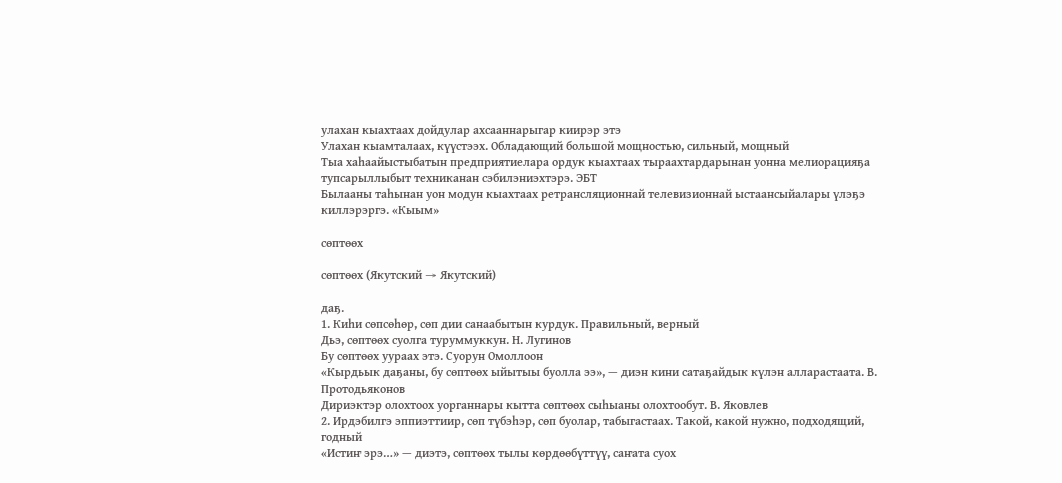улахан кыахтаах дойдулар ахсааннарыгар киирэр этэ
Улахан кыамталаах, күүстээх. Обладающий большой мощностью, сильный, мощный
Тыа хаһаайыстыбатын предприятиелара ордук кыахтаах тыраахтардарынан уонна мелиорацияҕа тупсарыллыбыт техниканан сэбилэниэхтэрэ. ЭБТ
Былааны таһынан уон модун кыахтаах ретрансляционнай телевизионнай ыстаансыйалары үлэҕэ киллэрэргэ. «Кыым»

сөптөөх

сөптөөх (Якутский → Якутский)

даҕ.
1. Киһи сөпсөһөр, сөп дии санаабытын курдук. Правильный, верный
Дьэ, сөптөөх суолга туруммуккун. Н. Лугинов
Бу сөптөөх уураах этэ. Суорун Омоллоон
«Кырдьык даҕаны, бу сөптөөх ыйытыы буолла ээ», — диэн кини сатаҕайдык күлэн алларастаата. В. Протодьяконов
Дириэктэр олохтоох уорганнары кытта сөптөөх сыһыаны олохтообут. В. Яковлев
2. Ирдэбилгэ эппиэттиир, сөп түбэһэр, сөп буолар, табыгастаах. Такой, какой нужно, подходящий, годный
«Истиҥ эрэ…» — диэтэ, сөптөөх тылы көрдөөбүттүү, саҥата суох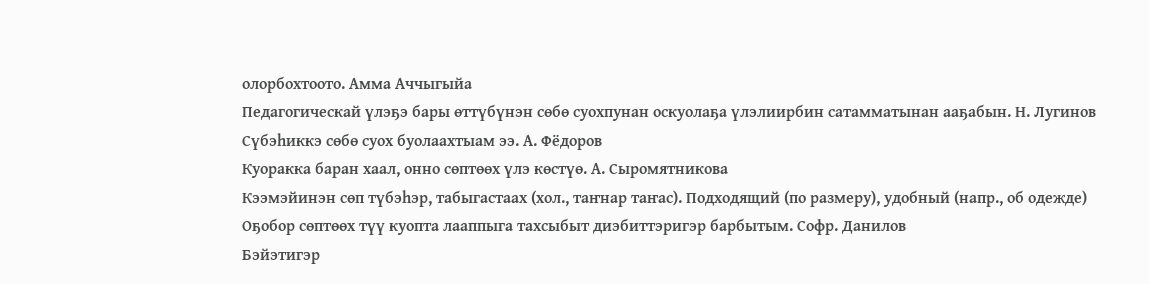олорбохтоото. Амма Аччыгыйа
Педагогическай үлэҕэ бары өттүбүнэн сөбө суохпунан оскуолаҕа үлэлиирбин сатамматынан ааҕабын. Н. Лугинов
Сүбэһиккэ сөбө суох буолаахтыам ээ. А. Фёдоров
Куоракка баран хаал, онно сөптөөх үлэ көстүө. А. Сыромятникова
Кээмэйинэн сөп түбэһэр, табыгастаах (хол., таҥнар таҥас). Подходящий (по размеру), удобный (напр., об одежде)
Оҕобор сөптөөх түү куопта лааппыга тахсыбыт диэбиттэригэр барбытым. Софр. Данилов
Бэйэтигэр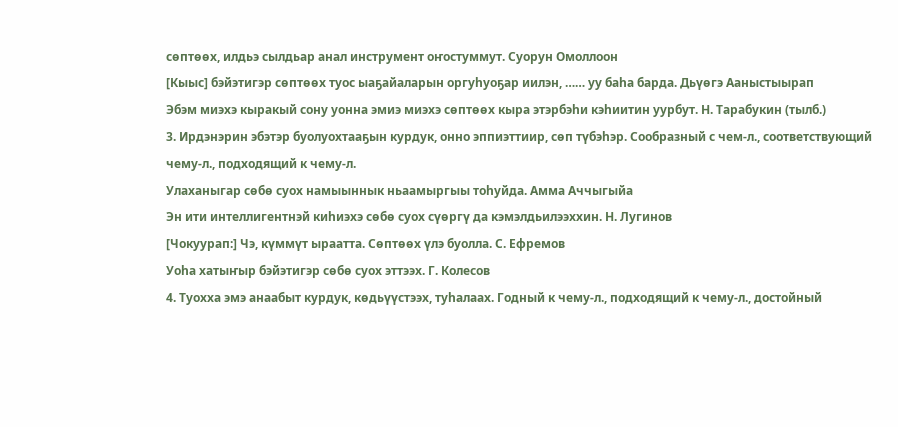сөптөөх, илдьэ сылдьар анал инструмент оҥостуммут. Суорун Омоллоон
[Кыыс] бэйэтигэр сөптөөх туос ыаҕайаларын оргуһуоҕар иилэн, …… уу баһа барда. Дьүөгэ Ааныстыырап
Эбэм миэхэ кыракый сону уонна эмиэ миэхэ сөптөөх кыра этэрбэһи кэһиитин уурбут. Н. Тарабукин (тылб.)
3. Ирдэнэрин эбэтэр буолуохтааҕын курдук, онно эппиэттиир, сөп түбэһэр. Сообразный с чем-л., соответствующий чему-л., подходящий к чему-л.
Улаханыгар сөбө суох намыыннык ньаамыргыы тоһуйда. Амма Аччыгыйа
Эн ити интеллигентнэй киһиэхэ сөбө суох сүөргү да кэмэлдьилээххин. Н. Лугинов
[Чокуурап:] Чэ, күммүт ыраатта. Сөптөөх үлэ буолла. С. Ефремов
Уоһа хатыҥыр бэйэтигэр сөбө суох эттээх. Г. Колесов
4. Туохха эмэ анаабыт курдук, көдьүүстээх, туһалаах. Годный к чему-л., подходящий к чему-л., достойный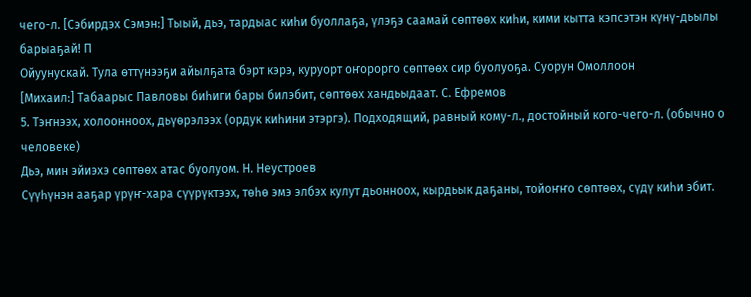чего-л. [Сэбирдэх Сэмэн:] Тыый, дьэ, тардыас киһи буоллаҕа, үлэҕэ саамай сөптөөх киһи, кими кытта кэпсэтэн күнү-дьылы барыаҕай! П
Ойуунускай. Тула өттүнээҕи айылҕата бэрт кэрэ, куруорт оҥорорго сөптөөх сир буолуоҕа. Суорун Омоллоон
[Михаил:] Табаарыс Павловы биһиги бары билэбит, сөптөөх хандьыдаат. С. Ефремов
5. Тэҥнээх, холоонноох, дьүөрэлээх (ордук киһини этэргэ). Подходящий, равный кому-л., достойный кого-чего-л. (обычно о человеке)
Дьэ, мин эйиэхэ сөптөөх атас буолуом. Н. Неустроев
Сүүһүнэн ааҕар үрүҥ-хара сүүрүктээх, төһө эмэ элбэх кулут дьонноох, кырдьык даҕаны, тойоҥҥо сөптөөх, сүдү киһи эбит.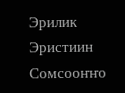Эрилик Эристиин
Сомсооҥҥо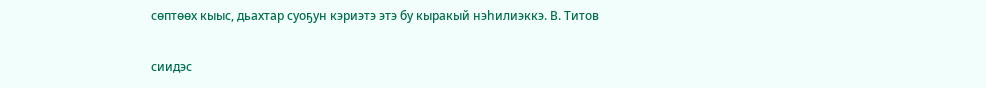сөптөөх кыыс, дьахтар суоҕун кэриэтэ этэ бу кыракый нэһилиэккэ. В. Титов

сиидэс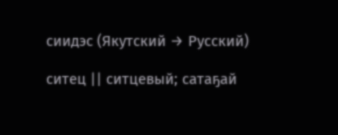сиидэс (Якутский → Русский)

ситец || ситцевый; сатаҕай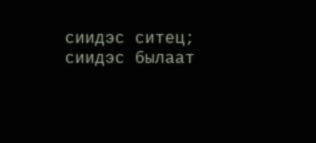сиидэс ситец; сиидэс былаат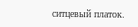ситцевый платок.